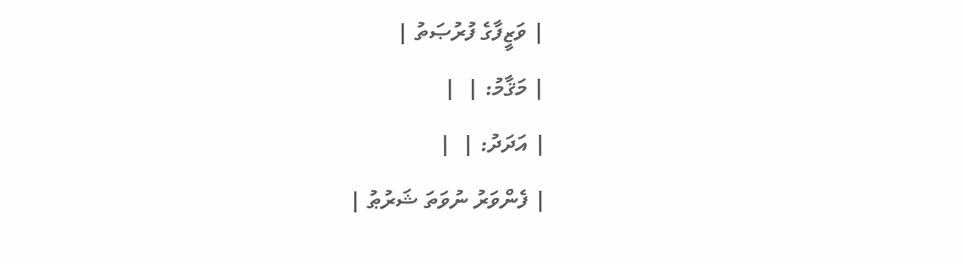| ވަޒީފާގެ ފުރުޞަތު |
| މަޤާމު: |  |
| އަދަދު: |  |
| ފެންވަރު ނުވަތަ ޝަރުޠު |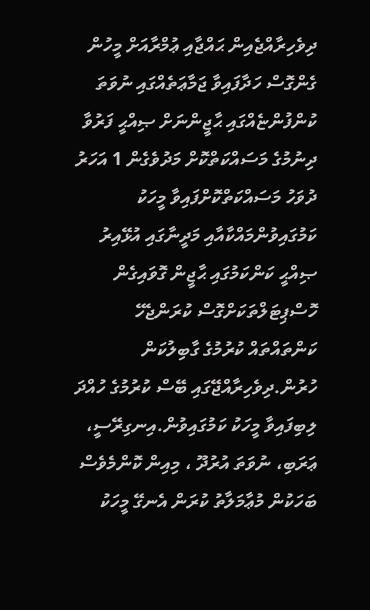ދިވެހިރާއްޖެއިން ޙައްޖާއި ޢުމްރާއަށް މީހުން ގެންގޮސް ހަދާފައިވާ ޖަމާޢަތެއްގައި ނުވަތަ ކުންފުންޏެއްގައި ޙާޖީންނަށް ޞިއްޙީ ފަރުވާ ދިނުމުގެ މަސައްކަތްކޮށް މަދުވެގެން 1 އަހަރު ދުވަހު މަސައްކަތްކޮށްފައިވާ މީހަކު ކަމުގައިވުންމައްކާއާއި މަދީނާގައި އުޅޭއިރު ޞިއްޙީ ކަންކަމުގައި ޙާޖީން ގޮވައިގެން ހޮސްޕިޓަލްތަކަށްގޮސް ކުރަންޖެހޭ ކަންތައްތައް ކުރުމުގެ ގާބިލުކަން ހުރުން.ދިވެހިރާއްޖޭގައި ބޭސް ކުރުމުގެ ހުއްދަ ލިބިފައިވާ މީހަކު ކަމުގައިވުން.އިނގިރޭސީ، ޢަރަބި، ނުވަތަ އުރުދޫ ، މިއިން ކޮންމެވެސް ބަހަކުން މުޢާމަލާތު ކުރަން އެނގޭ މީހަކު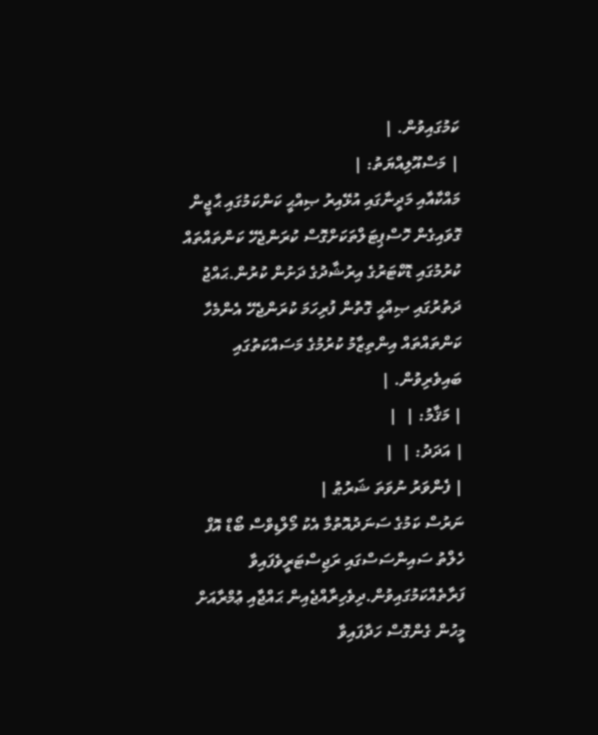ކަމުގައިވުން. |
| މަސްއޫލިއްޔަތު: |
މައްކާއާއި މަދީނާގައި އުޅޭއިރު ޞިއްޙީ ކަންކަމުގައި ޙާޖީން ގޮވައިގެން ހޮސްޕިޓަލްތަކަށްގޮސް ކުރަންޖެހޭ ކަންތައްތައް ކުރުމުގައި ޑޮކްޓަރުގެ އިރުޝާދުގެ ދަށުން ކުރުން.ޙައްޖު ދަތުރުގައި ޞިއްޙީ ގޮތުން ފުރިހަމަ ކުރަންޖެހޭ އެންމެހާ ކަންތައްތައް އިންތިޒާމު ކުރުމުގެ މަސައްކަތުގައި ބައިވެރިވުން. |
| މަޤާމު: |  |
| އަދަދު: |  |
| ފެންވަރު ނުވަތަ ޝަރުޠު |
ނަރުސް ކަމުގެ ސަނަދުއޮތުމާ އެކު މޯލްޑިވްސް ބޯޑް އޮފް ހެލްތު ސައިންސަސްގައި ރަޖިސްޓަރީވެފައިވާ ފަރާތެއްކަމުގައިވުން.ދިވެހިރާއްޖެއިން ޙައްޖާއި ޢުމްރާއަށް މީހުން ގެންގޮސް ހަދާފައިވާ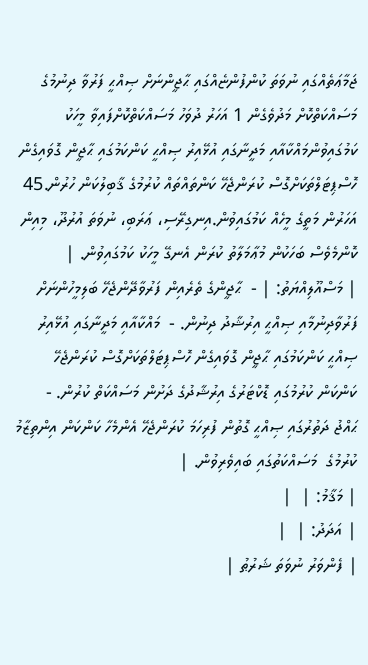ޖަމާޢަތެއްގައި ނުވަތަ ކުންފުންޏެއްގައި ޙާޖީންނަށް ޞިއްޙީ ފަރުވާ ދިނުމުގެ މަސައްކަތްކޮށް މަދުވެގެން 1 އަހަރު ދުވަހު މަސައްކަތްކޮށްފައިވާ މީހަކު ކަމުގައިވުންމައްކާއާއި މަދީނާގައި އުޅޭއިރު ޞިއްޙީ ކަންކަމުގައި ޙާޖީން ގޮވައިގެން ހޮސްޕިޓަލްތަކަށްގޮސް ކުރަންޖެހޭ ކަންތައްތައް ކުރުމުގެ ޤާބިލުކަން ހުރުން.45 އަހަރުން މަތީގެ މީހެއް ކަމުގައިވުން.އިނގިރޭސި، ޢަރަބި، ނުވަތަ އުރުދޫ، މިއިން ކޮންމެވެސް ބަހަކުން މުޢާމަލާތު ކުރަން އެނގޭ މީހަކު ކަމުގައިވުން. |
| މަސްއޫލިއްޔަތު: | -  ޙާޖީންގެ ތެރެއިން ފަރުވާދޭންޖެހޭ ބަލިމީހުންނަށް ފަރުވާދިނުމާއި ޞިއްޙީ އިރުޝާދު ދިނުން. -  މައްކާއާއި މަދީނާގައި އުޅޭއިރު ޞިއްޙީ ކަންކަމުގައި ޙާޖީން ގޮވައިގެން ހޮސްޕިޓަލްތަކަށްގޮސް ކުރަންޖެހޭ ކަންކަން ކުރުމުގައި ޑޮކްޓަރުގެ އިރުޝާދުގެ ދަށުން މަސައްކަތް ކުރުން. -  ޙައްޖު ދަތުރުގައި ޞިއްޙީ ގޮތުން ފުރިހަމަ ކުރަންޖެހޭ އެންމެހާ ކަންކަން އިންތިޒާމު ކުރުމުގެ  މަސައްކަތުގައި ބައިވެރިވުން. |
| މަޤާމު: |  |
| އަދަދު: |  |
| ފެންވަރު ނުވަތަ ޝަރުޠު |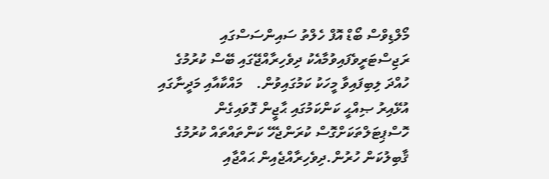މޯލްޑިވްސް ބޯޑް އޮފް ހެލްތު ސައިންސަސްގައި ރަޖިސްޓަރީވެފައިވުމާއެކު ދިވެހިރާއްޖޭގައި ބޭސް ކުރުމުގެ ހުއްދަ ލިބިފައިވާ މީހަކު ކަމުގައިވުން.    މައްކާއާއި މަދީނާގައި އުޅޭއިރު ޞިއްޙީ ކަންކަމުގައި ޙާޖީން ގޮވައިގެން ހޮސްޕިޓަލްތަކަށްގޮސް ކުރަންޖެހޭ ކަންތައްތައް ކުރުމުގެ ޤާބިލުކަން ހުރުން.ދިވެހިރާއްޖެއިން ޙައްޖާއި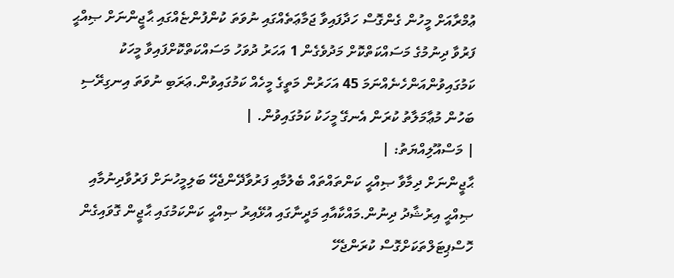ޢުމްރާއަށް މީހުން ގެންގޮސް ހަދާފައިވާ ޖަމާޢަތެއްގައި ނުވަތަ ކުންފުންޏެއްގައި ޙާޖީންނަށް ޞިއްޙީ ފަރުވާ ދިނުމުގެ މަސައްކަތްކޮށް މަދުވެގެން 1 އަހަރު ދުވަހު މަސައްކަތްކޮށްފައިވާ މީހަކު ކަމުގައިވުންއަންހެނެއްނަމަ 45 އަހަރުން މަތީގެ މީހެއް ކަމުގައިވުން.ޢަރަބި ނުވަތަ އިނގިރޭސި ބަހުން މުޢާމަލާތު ކުރަން އެނގޭ މީހަކު ކަމުގައިވުން. |
| މަސްއޫލިއްޔަތު: |
ޙާޖީންނަށް ދިމާވާ ޞިއްޙީ ކަންތައްތައް ބެލުމާއި ފަރުވާދޭންޖެހޭ ބަލިމީހުނަށް ފަރުވާދިނުމާއި ޞިއްޙީ އިރުޝާދު ދިނުން.މައްކާއާއި މަދީނާގައި އުޅޭއިރު ޞިއްޙީ ކަންކަމުގައި ޙާޖީން ގޮވައިގެން ހޮސްޕިޓަލްތަކަށްގޮސް ކުރަންޖެހޭ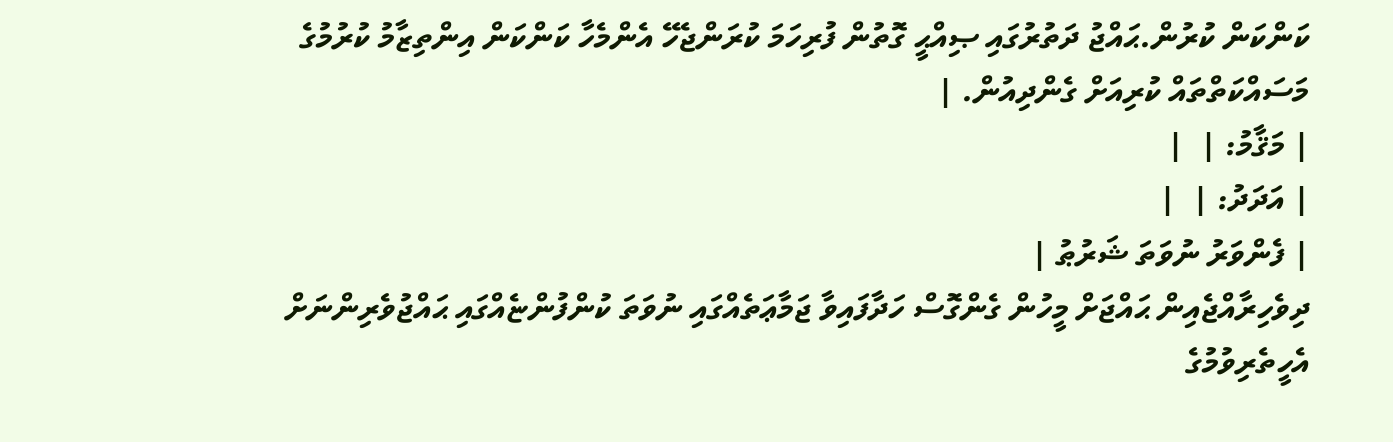ކަންކަން ކުރުން.ޙައްޖު ދަތުރުގައި ޞިއްޙީ ގޮތުން ފުރިހަމަ ކުރަންޖެހޭ އެންމެހާ ކަންކަން އިންތިޒާމު ކުރުމުގެ މަސައްކަތްތައް ކުރިއަށް ގެންދިއުން. |
| މަޤާމު: |  |
| އަދަދު: |  |
| ފެންވަރު ނުވަތަ ޝަރުޠު |
ދިވެހިރާއްޖެއިން ޙައްޖަށް މީހުން ގެންގޮސް ހަދާފައިވާ ޖަމާޢަތެއްގައި ނުވަތަ ކުންފުންޏެއްގައި ޙައްޖުވެރިންނަށް އެހީތެރިވުމުގެ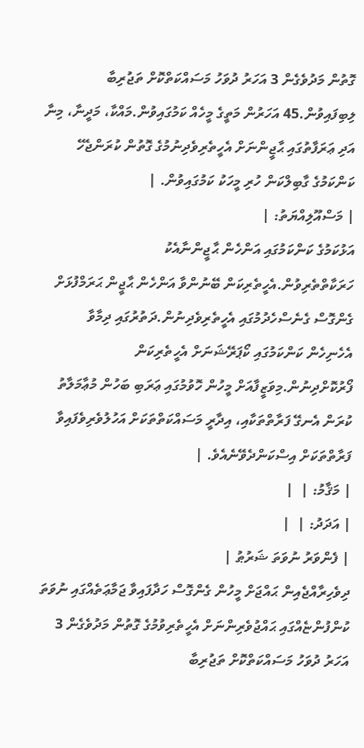ގޮތުން މަދުވެގެން 3 އަހަރު ދުވަހު މަސައްކަތްކޮށް ތަޖުރިބާ ލިބިފައިވުން.45 އަހަރުން މަތީގެ މީހެއް ކަމުގައިވުން.މައްކާ، މަދީނާ، މިނާ އަދި ޢަރަފާތުގައި ޙާޖީންނަށް އެހީތެރިވެދިނުމުގެ ގޮތުން ކުރަންޖެހޭ ކަންކަމުގެ ގާބިލްކަން ހުރި މީހަކު ކަމުގައިވުން. |
| މަސްއޫލިއްޔަތު: |
އަޅުކަމުގެ ކަންކަމުގައި އަންހެން ޙާޖީންނާއެކު ހަރަކާތްތެރިވުން.އެހީތެރިކަން ބޭނުންވާ އަންހެން ޙާޖީން ޙަރަމްފުޅަށް ގެންގޮސް ގެނެސްހެދުމުގައި އެހީތެރިވެދިނުން.ދަތުރުގައި ދިމާވާ އެހެނިހެން ކަންކަމުގައި ކޯޕަރޭޝަނަށް އެހީތެރިކަން ފޯރުކޮށްދިނުން.މިވަޒީފާއަށް މީހުން ހޮވުމުގައި ޢަރަބި ބަހުން މުޢާމަލާތު ކުރަން އެނގޭ ފަރާތްތަކާއި، އިދާރީ މަސައްކަތްތަކަށް އަހުލުވެރިވެފައިވާ ފަރާތްތަކަށް އިސްކަންދެވޭނެއެވެ. |
| މަޤާމު: |  |
| އަދަދު: |  |
| ފެންވަރު ނުވަތަ ޝަރުޠު |
ދިވެހިރާއްޖެއިން ޙައްޖަށް މީހުން ގެންގޮސް ހަދާފައިވާ ޖަމާޢަތެއްގައި ނުވަތަ ކުންފުންޏެއްގައި ޙައްޖުވެރިންނަށް އެހީތެރިވުމުގެ ގޮތުން މަދުވެގެން 3 އަހަރު ދުވަހު މަސައްކަތްކޮށް ތަޖުރިބާ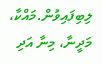ލިބިފައިވުން.މައްކާ، މަދީނާ، މިނާ އަދި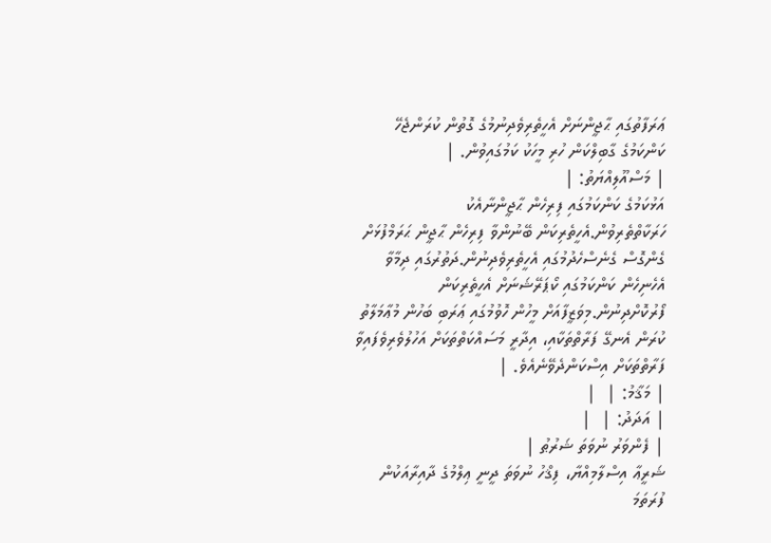ޢަރަފާތުގައި ޙާޖީންނަށް އެހީތެރިވެދިނުމުގެ ގޮތުން ކުރަންޖެހޭ ކަންކަމުގެ ގާބިލްކަން ހުރި މީހަކު ކަމުގައިވުން. |
| މަސްއޫލިއްޔަތު: |
އަޅުކަމުގެ ކަންކަމުގައި ފިރިހެން ޙާޖީންނާއެކު ހަރަކާތްތެރިވުން.އެހީތެރިކަން ބޭނުންވާ ފިރިހެން ޙާޖީން ޙަރަމްފުޅަށް ގެންގޮސް ގެނެސްހެދުމުގައި އެހީތެރިވެދިނުން.ދަތުރުގައި ދިމާވާ އެހެނިހެން ކަންކަމުގައި ކޯޕަރޭޝަނަށް އެހީތެރިކަން ފޯރުކޮށްދިނުން.މިވަޒީފާއަށް މީހުން ހޮވުމުގައި ޢަރަބި ބަހުން މުޢާމަލާތު ކުރަން އެނގޭ ފަރާތްތަކާއި، އިދާރީ މަސައްކަތްތަކަށް އަހުލުވެރިވެފައިވާ ފަރާތްތަކަށް އިސްކަންދެވޭނެއެވެ. |
| މަޤާމު: |  |
| އަދަދު: |  |
| ފެންވަރު ނުވަތަ ޝަރުޠު |
ޝަރީޢާ އިސްލާމިއްޔާ، ފިޤްހު ނުވަތަ ދީނީ ޢިލްމުގެ ދާއިރާއަކުން ފުރަތަމަ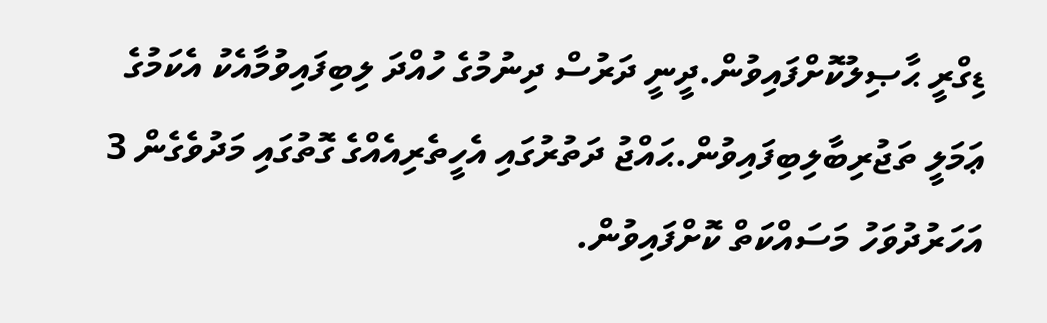ޑިގްރީ ޙާޞިލުކޮށްފައިވުން.ދީނީ ދަރުސް ދިނުމުގެ ހުއްދަ ލިބިފައިވުމާއެކު އެކަމުގެ ޢަމަލީ ތަޖުރިބާލިބިފައިވުން.ޙައްޖު ދަތުރުގައި އެހީތެރިއެއްގެ ގޮތުގައި މަދުވެގެން 3 އަހަރުދުވަހު މަސައްކަތް ކޮށްފައިވުން.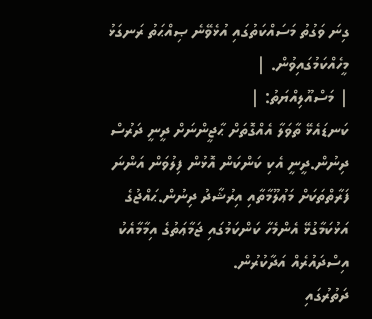ގިނަ ވަގުތު މަސައްކަތުގައި އުޅެވޭނެ ޞިއްޙަތު ރަނގަޅު މީހެއްކަމުގައިވުން. |
| މަސްއޫލިއްޔަތު: |
ކަނޑައެޅޭ ތާވަލާ އެއްގޮތަށް ޙާޖީންނަށް ދީނީ ދަރުސް ދިނުން.ދީނީ އެކި ކަންކަން އޮޅުން ފިލުވަން އަންނަ ފަރާތްތަކަށް މަޢުލޫމާތާއި އިރުޝާދު ދިނުން.ޙައްޖުގެ އަޅުކަމާގުޅޭ އެންމެހާ ކަންކަމުގައި ޖަމާޢަތުގެ އިމާމާއެކު އިސްދައުރެއް އަދާކުރުން.
ދަތުރުގައި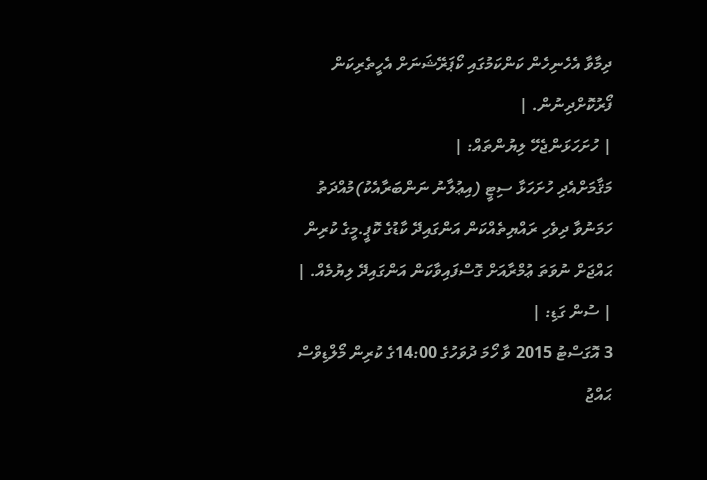ދިމާވާ އެހެނިހެން ކަންކަމުގައި ކޯޕަރޭޝަނަށް އެހީތެރިކަން ފޯރުކޮށްދިނުން. |
| ހުށަހަޅަންޖެހޭ ލިޔުންތައް: |
މަޤާމަށްއެދި ހުށަހަޅާ ސިޓީ (އިޢުލާނު ނަންބަރާއެކު)މުއްދަތު ހަމަނުވާ ދިވެހި ރައްޔިތެއްކަން އަންގައިދޭ ކާޑުގެ ކޮޕީ.މީގެ ކުރިން ޙައްޖަށް ނުވަތަ ޢުމްރާއަށް ގޮސްފައިވާކަން އަންގައިދޭ ލިޔުމެއް. |
| ސުން ގަޑި: |
3 އޮގަސްޓު 2015 ވާ ހޯމަ ދުވަހުގެ 14:00ގެ ކުރިން މޯލްޑިވްސް ޙައްޖު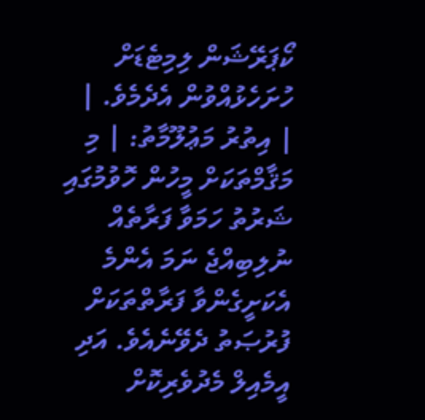ކޯޕަރޭޝަން ލިމިޓެޑަށް ހުށަހެޅުއްވުން އެދެމެވެ. |
| އިތުރު މަޢުލޫމާތު: | މި މަޤާމްތަކަށް މީހުން ހޮވުމުގައި ޝަރުތު ހަމަވާ ފަރާތެއް ނުލިބިއްޖެ ނަމަ އެންމެ އެކަށީގެންވާ ފަރާތްތަކަށް ފުރުޞަތު ދެވޭނެއެވެ. އަދި އީމެއިލް މެދުވެރިކޮށް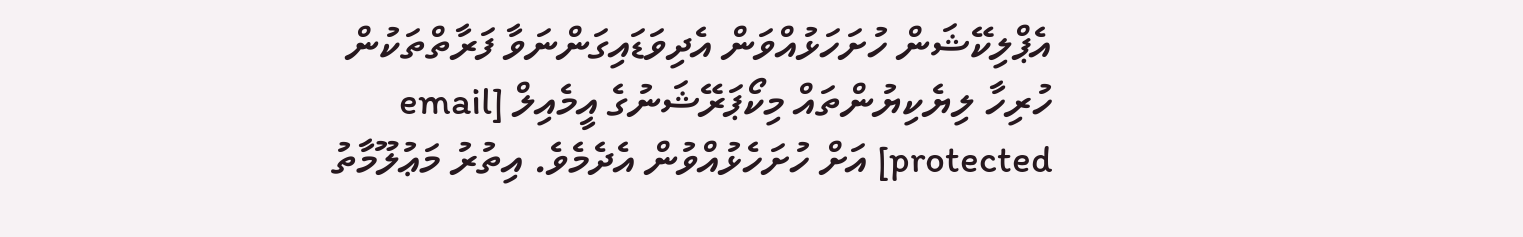އެޕްލިކޭޝަން ހުށަހަޅުއްވަން އެދިވަޑައިގަންނަވާ ފަރާތްތަކުން ހުރިހާ ލިޔެކިޔުންތައް މިކޯޕަރޭޝަނުގެ އީމެއިލް [email protected] އަށް ހުށަހެޅުއްވުން އެދެމެވެ. އިތުރު މަޢުލޫމާތު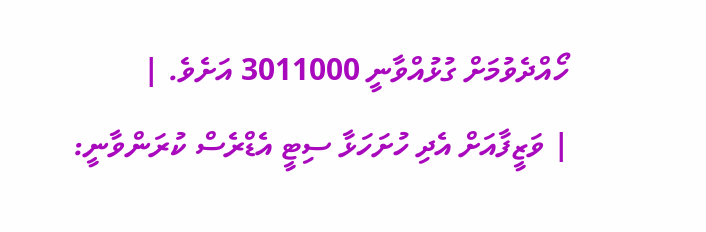ހޯއްދެވުމަށް ގުޅުއްވާނީ 3011000 އަށެވެ. |
| ވަޒީފާއަށް އެދި ހުށަހަޅާ ސިޓީ އެޑްރެސް ކުރަންވާނީ: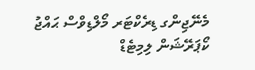މެނޭޖިންގ ޑިރެކްޓަރ މޯލްޑިވްސް ޙައްޖު ކޯޕަރޭޝަން ލިމިޓެޑް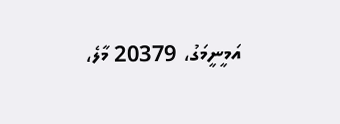އަމީނީމަގު، 20379 މާލެ،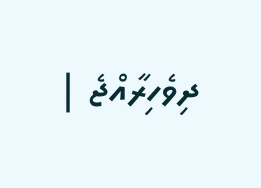ދިވެހިރާއްޖެ |